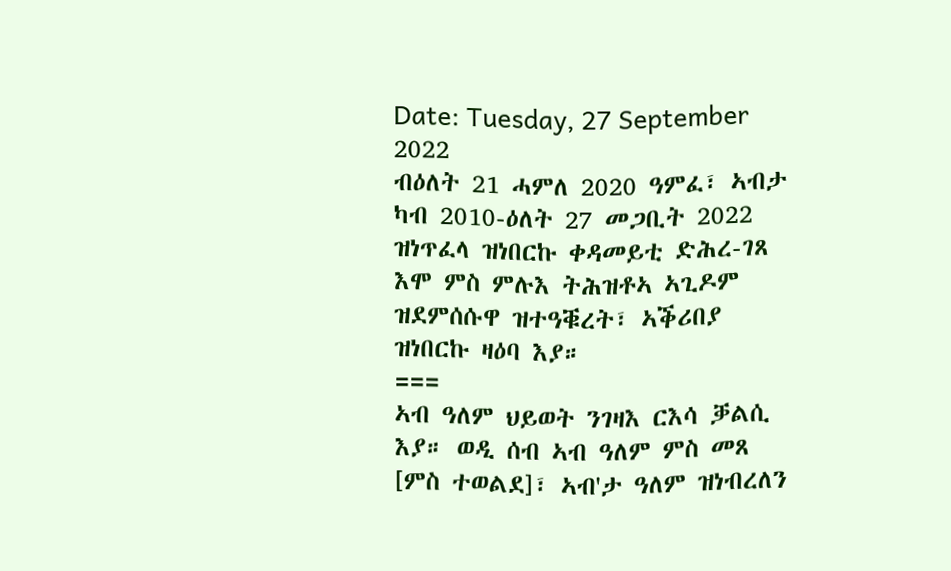Date: Tuesday, 27 September 2022
ብዕለት 21 ሓምለ 2020 ዓምፈ፣ ኣብታ ካብ 2010-ዕለት 27 መጋቢት 2022 ዝነጥፈላ ዝነበርኩ ቀዳመይቲ ድሕረ-ገጸ እሞ ምስ ምሉእ ትሕዝቶኣ ኣጊዶም ዝደምሰሱዋ ዝተዓቑረት፣ ኣቕሪበያ ዝነበርኩ ዛዕባ እያ።
===
ኣብ ዓለም ህይወት ንገዛእ ርእሳ ቓልሲ እያ። ወዲ ሰብ ኣብ ዓለም ምስ መጸ [ምስ ተወልደ]፣ ኣብ'ታ ዓለም ዝነብረለን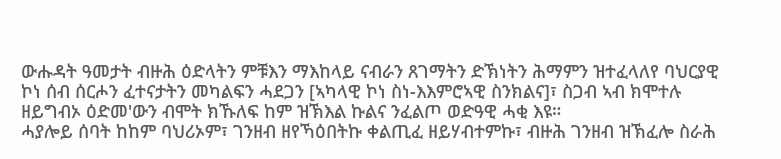ውሑዳት ዓመታት ብዙሕ ዕድላትን ምቹእን ማእከላይ ናብራን ጸገማትን ድኽነትን ሕማምን ዝተፈላለየ ባህርያዊ ኮነ ሰብ ሰርሖን ፈተናታትን መካልፍን ሓደጋን [ኣካላዊ ኮነ ስነ-እእምሮኣዊ ስንክልና]፣ ስጋብ ኣብ ክሞተሉ ዘይግብኦ ዕድመ'ውን ብሞት ክኹለፍ ከም ዝኽእል ኩልና ንፈልጦ ወድዓዊ ሓቂ እዩ።
ሓያሎይ ሰባት ከከም ባህሪኦም፣ ገንዘብ ዘየኻዕበትኩ ቀልጢፈ ዘይሃብተምኩ፣ ብዙሕ ገንዘብ ዝኽፈሎ ስራሕ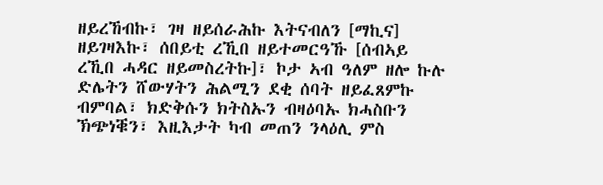ዘይረኸብኩ፣ ገዛ ዘይሰራሕኩ እትናብለን [ማኪና] ዘይገዛእኩ፣ ሰበይቲ ረኺበ ዘይተመርዓኹ [ሰብኣይ ረኺበ ሓዳር ዘይመስረትኩ]፣ ኮታ ኣብ ዓለም ዘሎ ኩሉ ድሌትን ሸውሃትን ሕልሚን ደቂ ሰባት ዘይፈጸምኩ ብምባል፣ ክድቅሱን ክትስኡን ብዛዕባኡ ክሓስቡን ኽጭነቑን፣ እዚእታት ካብ መጠን ንላዕሊ ምስ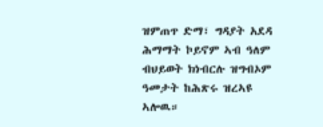ዝምጠጥ ድማ፣ ግዳያት አደዳ ሕማማት ኮይኖም ኣብ ዓለም ብህይወት ክነብርሉ ዝግብኦም ዓመታት ከሕጽሩ ዝረኣዩ ኣሎዉ።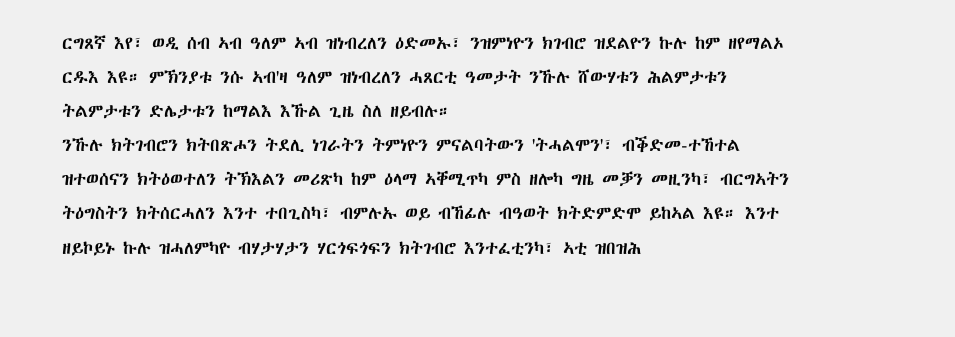ርግጸኛ እየ፣ ወዲ ሰብ ኣብ ዓለም ኣብ ዝነብረለን ዕድመኡ፣ ንዝምነዮን ክገብሮ ዝደልዮን ኩሉ ከም ዘየማልኦ ርዱእ እዩ። ምኽንያቱ ንሱ ኣብ'ዛ ዓለም ዝነብረለን ሓጸርቲ ዓመታት ንኹሉ ሸውሃቱን ሕልምታቱን ትልምታቱን ድሌታቱን ከማልእ እኹል ጊዜ ስለ ዘይብሉ።
ንኹሉ ክትገብሮን ክትበጽሖን ትደሊ ነገራትን ትምነዮን ምናልባትውን 'ትሓልሞን'፣ ብቕድመ-ተኸተል ዝተወሰናን ክትዕወተለን ትኽእልን መሪጽካ ከም ዕላማ ኣቐሚጥካ ምስ ዘሎካ ግዜ መቓን መዚንካ፣ ብርግኣትን ትዕግስትን ክትሰርሓለን እንተ ተበጊስካ፣ ብምሉኡ ወይ ብኸፊሉ ብዓወት ክትድምድሞ ይከኣል እዩ። እንተ ዘይኮይኑ ኩሉ ዝሓለምካዮ ብሃታሃታን ሃርጎፍጎፍን ክትገብሮ እንተፈቲንካ፣ ኣቲ ዝበዝሕ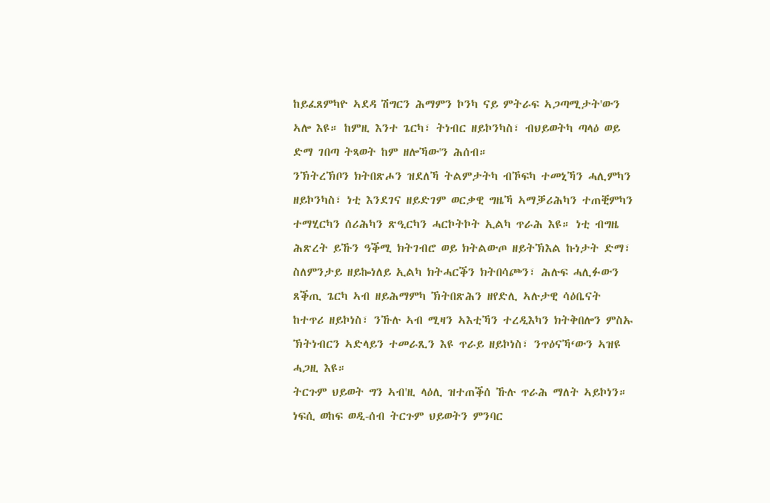ከይፈጸምካዮ ኣደዳ ሽግርን ሕማምን ኮንካ ናይ ምትራፍ ኣጋጣሚታት'ውን ኣሎ እዩ። ከምዚ እንተ ጌርካ፣ ትነብር ዘይኮንካስ፣ ብህይወትካ ጣላዕ ወይ ድማ ገበጣ ትጻወት ከም ዘሎኻው'ን ሕሰብ።
ንኽትረኽቦን ክትበጽሖን ዝደለኻ ትልምታትካ ብኾፍካ ተመኒኻን ሓሊምካን ዘይኮንካስ፣ ነቲ እንደገና ዘይድገም ወርቃዊ ግዜኻ ኣማቓሪሕካን ተጠቒምካን ተማሂርካን ሰሪሕካን ጽዒርካን ሓርኮትኮት ኢልካ ጥራሕ እዩ። ነቲ ብግዜ ሕጽረት ይኹን ዓቕሚ ክትገብሮ ወይ ክትልውጦ ዘይትኽእል ኩነታት ድማ፣ ስለምንታይ ዘይኰነለይ ኢልካ ክትሓርቕን ክትበሳጮን፣ ሕሉፍ ሓሊፉውን ጸቕጢ ጌርካ ኣብ ዘይሕማምካ ኽትበጽሕን ዘየድሊ ኣሉታዊ ሳዕቤናት ከተጥሪ ዘይኮነስ፣ ንኹሉ ኣብ ሚዛን ኣእቲኻን ተረዲእካን ክትቅበሎን ምስኡ ኽትነብርን ኣድላይን ተመራጺን እዩ ጥራይ ዘይኮነስ፣ ንጥዕናኻ‘ውን ኣዝዩ ሓጋዚ እዩ።
ትርጉም ህይወት ግን ኣብ'ዚ ላዕሊ ዝተጠቕሰ ኹሉ ጥራሕ ማለት ኣይኮነን። ነፍሲ ወከፍ ወዲ-ሰብ ትርጉም ህይወትን ምንባር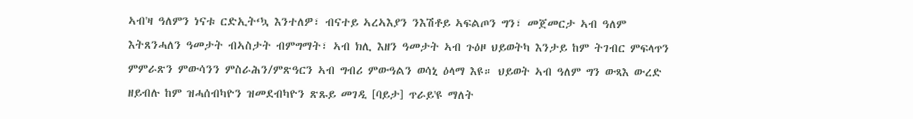ኣብ'ዛ ዓለምን ነናቱ ርድኢት‘ኳ እንተለዎ፣ ብናተይ ኣረኣእያን ንእሽቶይ ኣፍልጦን ግን፣ መጀመርታ ኣብ ዓለም እትጸንሓለን ዓመታት ብኣስታት ብምግማት፣ ኣብ ክሊ እዘን ዓመታት ኣብ ጉዕዞ ህይወትካ እንታይ ከም ትገብር ምፍላጥን ምምራጽን ምውሳንን ምስራሕን/ምጽዓርን ኣብ ግብሪ ምውዓልን ወሳኒ ዕላማ እዩ። ህይወት ኣብ ዓለም ግን ውጻእ ውረድ ዘይብሉ ከም ዝሓሰብካዮን ዝመደብካዮን ጽጹይ መገዲ [ባይታ] ጥራይ'ዩ ማለት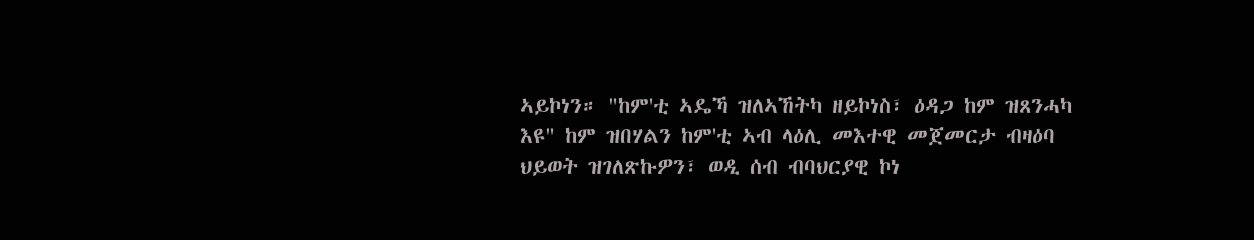ኣይኮነን። "ከም'ቲ ኣዴኻ ዝለኣኸትካ ዘይኮነስ፣ ዕዳጋ ከም ዝጸንሓካ እዩ" ከም ዝበሃልን ከም'ቲ ኣብ ላዕሊ መእተዊ መጀመርታ ብዛዕባ ህይወት ዝገለጽኩዎን፣ ወዲ ሰብ ብባህርያዊ ኮነ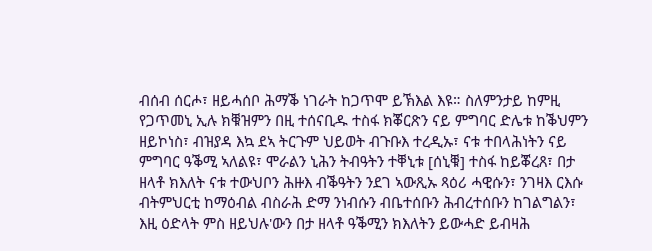ብሰብ ሰርሖ፣ ዘይሓሰቦ ሕማቕ ነገራት ከጋጥሞ ይኽእል እዩ። ስለምንታይ ከምዚ የጋጥመኒ ኢሉ ክቑዝምን በዚ ተሰናቢዱ ተስፋ ክቖርጽን ናይ ምግባር ድሌቱ ከቕህምን ዘይኮነስ፣ ብዝያዳ እኳ ደኣ ትርጉም ህይወት ብጉቡእ ተረዲኡ፣ ናቱ ተበላሕነትን ናይ ምግባር ዓቕሚ ኣለልዩ፣ ሞራልን ኒሕን ትብዓትን ተቐኒቱ [ሰኒቑ] ተስፋ ከይቖረጸ፣ በታ ዘላቶ ክእለት ናቱ ተውህቦን ሕዙእ ብቕዓትን ንደገ ኣውጺኡ ጻዕሪ ሓዊሱን፣ ንገዛእ ርእሱ ብትምህርቲ ከማዕብል ብስራሕ ድማ ንነብሱን ብቤተሰቡን ሕብረተሰቡን ከገልግልን፣ እዚ ዕድላት ምስ ዘይህሉ'ውን በታ ዘላቶ ዓቕሚን ክእለትን ይውሓድ ይብዛሕ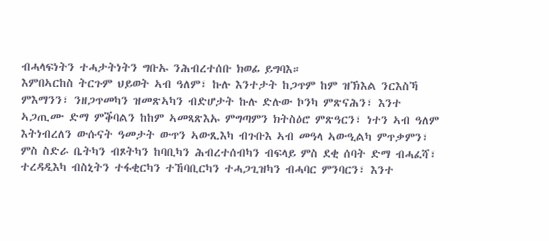ብሓላፍነትን ተሓታትነትን ግቡኡ ንሕብረተሰቡ ክወፊ ይግባእ።
እምበኣርከስ ትርጉም ህይወት ኣብ ዓለም፣ ኩሉ እንተታት ከጋጥም ከም ዝኽእል ንርእስኻ ምእማንን፣ ንዘጋጥመካን ዝመጽኣካን ብድሆታት ኩሉ ድሉው ኮንካ ምጽናሕን፣ እንተ ኣጋጢሙ ድማ ምቕባልን ከከም ኣመጻጽእኡ ምግጣምን ክትስዕሮ ምጽዓርን፣ ነተን ኣብ ዓለም እትነብረለን ውሱናት ዓመታት ውጥን ኣውጺእካ ብጉቡእ ኣብ መዓላ ኣውዒልካ ምጥቃምን፣ ምስ ስድራ ቤትካን ብጾትካን ከባቢካን ሕብረተሰብካን ብፍላይ ምስ ደቂ ሰባት ድማ ብሓፈሻ፣ ተረዳዲእካ ብስኒትን ተፋቂርካን ተኸባቢርካን ተሓጋጊዝካን ብሓባር ምንባርን፣ እንተ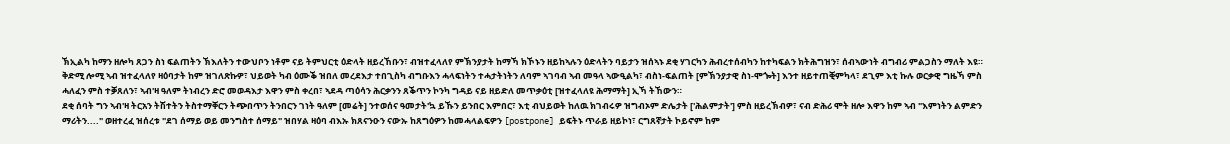ኽኢልካ ከማን ዘሎካ ጸጋን ስነ ፍልጠትን ኽእለትን ተውህቦን ነቶም ናይ ትምህርቲ ዕድላት ዘይረኸቡን፣ ብዝተፈላለየ ምኽንያታት ከማኻ ክኾኑን ዘይከኣሉን ዕድላትን ባይታን ዝሰኣኑ ደቂ ሃገርካን ሕብረተሰብካን ከተካፍልን ክትሕግዝን፣ ሰብኣውነት ብግብሪ ምልጋስን ማለት እዩ።
ቅድሚ ሎሚ ኣብ ዝተፈላለየ ዛዕባታት ከም ዝገለጽኩዎ፣ ህይወት ካብ ዕሙቕ ዝበለ መረደእታ ተበጊስካ ብግቡእን ሓላፍነትን ተሓታትነትን ለባም ኣገባብ ኣብ መዓላ ኣውዒልካ፣ ብስነ-ፍልጠት [ምኽንያታዊ ስነ-ሞጐት] እንተ ዘይተጠቒምካላ፣ ደጊም እቲ ኩሉ ወርቃዊ ግዜኻ ምስ ሓለፈን ምስ ተቓጸለን፣ ኣብ'ዛ ዓለም ትነብረን ድሮ መወዳእታ እዋን ምስ ቀረበ፣ ኣደዳ ጣዕሳን ሕርቃንን ጸቕጥን ኮንካ ግዳይ ናይ ዘይድለ መጥቃዕቲ [ዝተፈላለዩ ሕማማት] ኢኻ ትኸውን።
ደቂ ሰባት ግን ኣብ'ዛ ትርአን ትሽተትን ትስተማቐርን ትጭበጥን ትንበርን ገነት ዓለም [መሬት] ንተወሰና ዓመታት'ኳ ይኹን ይንበር እምበር፣ እቲ ብህይወት ከለዉ ክገብሩዎ ዝግብኦም ድሌታት ['ሕልምታት'] ምስ ዘይረኽብዎ፣ ናብ ድሕሪ ሞት ዘሎ እዋን ከም ኣብ "እምነትን ልምድን ማሪትን...." ወዘተረፈ ዝሰረቱ "ደገ ሰማይ ወይ መንግስተ ሰማይ" ዝበሃል ዛዕባ ብእኡ ክጸናንዑን ናውኡ ከጸግዕዎን ከመሓላልፍዎን [postpone] ይፍትኑ ጥራይ ዘይኮነ፣ ርግጸኛታት ኮይኖም ከም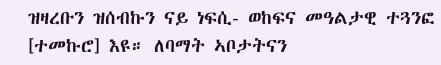ዝዛረቡን ዝሰብኩን ናይ ነፍሲ- ወከፍና መዓልታዊ ተጓንፎ [ተመኩሮ] እዩ። ለባማት ኣቦታትናን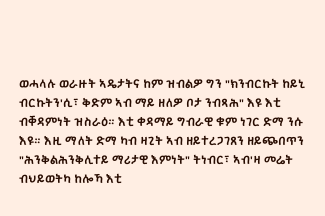ወሓላሉ ወራዙት ኣዴታትና ከም ዝብልዎ ግን "ክንብርኩት ከይኒ ብርኩትን'ሲ፣ ቅድም ኣብ ማይ ዘለዎ ቦታ ንብጻሕ" እዩ እቲ ብቐዳምነት ዝስራዕ። እቲ ቀዳማይ ግብራዊ ቁም ነገር ድማ ንሱ እዩ። እዚ ማለት ድማ ካብ ዛጊት ኣብ ዘይተረጋገጸን ዘይጭበጥን "ሕንቅልሕንቅሊተይ ማሪታዊ እምነት" ትነብር፣ ኣብ'ዛ መሬት ብህይወትካ ከሎኻ እቲ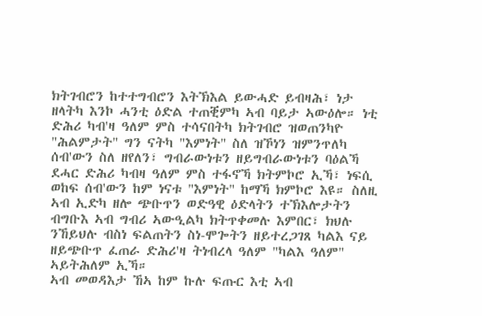ክትገብሮን ከተተግብሮን እትኽእል ይውሓድ ይብዛሕ፣ ነታ ዘላትካ እንኮ ሓንቲ ዕድል ተጠቒምካ ኣብ ባይታ ኣውዕሎ። ነቲ ድሕሪ ካብ'ዛ ዓለም ምስ ተሳናበትካ ክትገብሮ ዝወጠንካዮ "ሕልምታት" ግን ናትካ "እምነት" ስለ ዝኾነን ዝምንጥለካ ሰብ'ውን ስለ ዘየለን፣ ግብራውነቱን ዘይግብራውነቱን ባዕልኻ ደሓር ድሕሪ ካብዛ ዓለም ምስ ተፋኖኻ ክትምኮሮ ኢኻ፣ ነፍሲ ወከፍ ሰብ'ውን ከም ነናቱ "እምነት" ከማኻ ክምኮሮ እዩ። ስለዚ ኣብ ኢድካ ዘሎ ጭቡጥን ወድዓዊ ዕድላትን ተኽእሎታትን ብግቡእ ኣብ ግብሪ ኣውዒልካ ክትጥቀመሉ እምበር፣ ክህሉ ንኸይህሉ ብስነ ፍልጠትን ስነ-ሞጐትን ዘይተረጋገጸ ካልእ ናይ ዘይጭቡጥ ፈጠራ ድሕሪ'ዛ ትነብረላ ዓለም "ካልእ ዓለም" ኣይትሕለም ኢኻ።
ኣብ መወዳእታ ኸኣ ከም ኩሉ ፍጡር እቲ ኣብ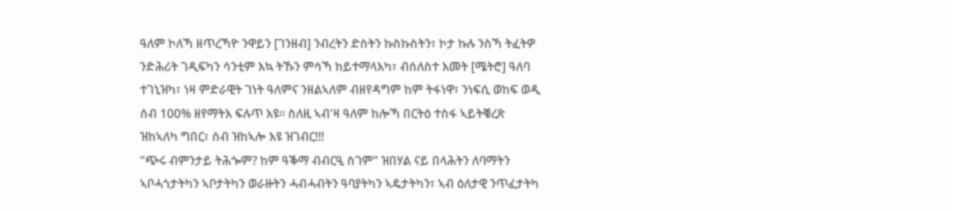ዓለም ኮለኻ ዘጥረኻዮ ንዋይን [ገንዘብ] ንብረትን ድስትን ኩስኩስትን፣ ኮታ ኩሉ ንስኻ ትፈትዎ ንድሕሪት ገዲፍካን ሳንቲም እኳ ትኹን ምሳኻ ከይተማላእካ፣ ብሰለስተ እመት [ሜትሮ] ዓለባ ተገኒዝካ፣ ነዛ ምድራዊት ገነት ዓለምና ንዘልኣለም ብዘየዳግም ከም ትፋነዋ፣ ንነፍሲ ወከፍ ወዲ ሰብ 100% ዘየማትእ ፍሉጥ እዩ። ስለዚ ኣብ'ዛ ዓለም ከሎኻ በርትዕ ተስፋ ኣይትቑረጽ ዝከኣለካ ግበር፣ ሰብ ዝከኣሎ እዩ ዝገብር!!!
"ጭሩ ብምንታይ ትሕጐም? ከም ዓቕማ ብብርዒ ስገም" ዝበሃል ናይ በላሕትን ለባማትን ኣቦሓጎታትካን ኣቦታትካን ወራዙትን ሓብሓብትን ዓባያትካን ኣዴታትካን፣ ኣብ ዕለታዊ ንጥፈታትካ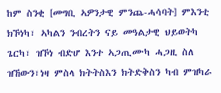ከም ስንቂ [መግቢ ኣዎንታዊ ምንጨ-ሓሳባት] ምእንቲ ክኾነካ፣ ኣካልን ንብረትን ናይ መዓልታዊ ህይወትካ ጌርካ፣ ዝኾነ ብድሆ እንተ ኣጋጢሙካ ሓጋዚ ስለ ዝኸውን፣ነዛ ምስላ ክትትስእን ክትድቅስን ካብ ምዝካራ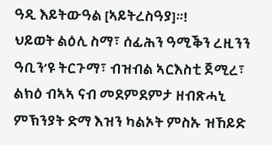ዓዲ እይትውዓል [ኣይትረስዓያ]።!
ህይወት ልዕሊ ስማ፣ ሰፊሕን ዓሚቕን ረዚንን ዓቢን‘ዩ ትርጉማ፣ ብዝብል ኣርእስቲ ጀሚረ፣ ልክዕ ብኣኣ ናብ መደምደምታ ዘብጽሓኒ ምኽንያት ድማ እዝን ካልኦት ምስኡ ዝኸይድ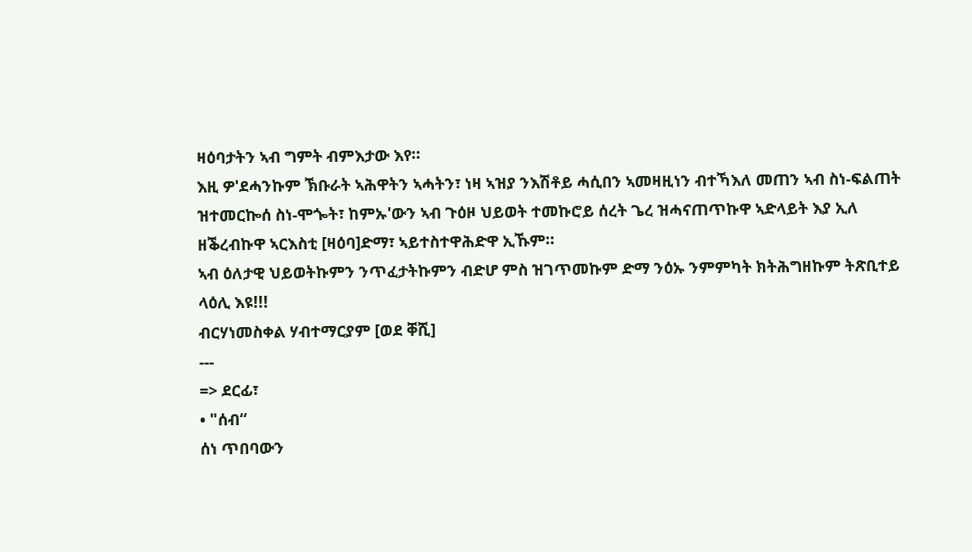ዛዕባታትን ኣብ ግምት ብምእታው እየ።
እዚ ዎ'ደሓንኩም ኽቡራት ኣሕዋትን ኣሓትን፣ ነዛ ኣዝያ ንእሽቶይ ሓሲበን ኣመዛዚነን ብተኻእለ መጠን ኣብ ስነ-ፍልጠት ዝተመርኰሰ ስነ-ሞጐት፣ ከምኡ'ውን ኣብ ጉዕዞ ህይወት ተመኩሮይ ሰረት ጌረ ዝሓናጠጥኩዋ ኣድላይት እያ ኢለ ዘቕረብኩዋ ኣርእስቲ [ዛዕባ]ድማ፣ ኣይተስተዋሕድዋ ኢኹም።
ኣብ ዕለታዊ ህይወትኩምን ንጥፈታትኩምን ብድሆ ምስ ዝገጥመኩም ድማ ንዕኡ ንምምካት ክትሕግዘኩም ትጽቢተይ ላዕሊ እዩ!!!
ብርሃነመስቀል ሃብተማርያም [ወደ ቐሺ]
---
=> ደርፊ፣
• "ሰብ“
ሰነ ጥበባውን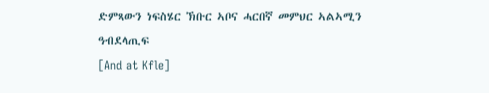ድምጻውን ነፍስሄር ኽቡር ኣቦና ሓርበኛ መምህር ኣልኣሚን ዓብደላጢፍ
[And at Kfle]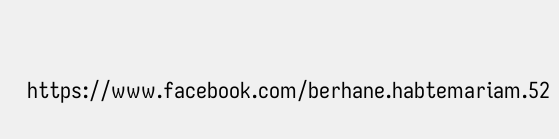https://www.facebook.com/berhane.habtemariam.52